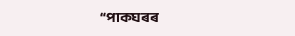“পাকঘৰৰ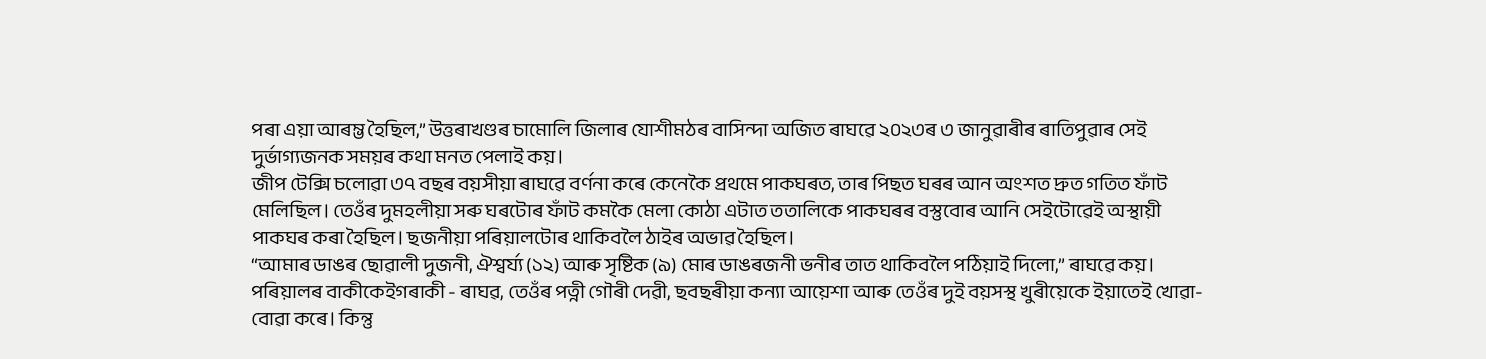পৰা এয়া আৰম্ভ হৈছিল,” উত্তৰাখণ্ডৰ চামোলি জিলাৰ যোশীমঠৰ বাসিন্দা অজিত ৰাঘৱে ২০২৩ৰ ৩ জানুৱাৰীৰ ৰাতিপুৱাৰ সেই দুৰ্ভাগ্যজনক সময়ৰ কথা মনত পেলাই কয়।
জীপ টেক্সি চলোৱা ৩৭ বছৰ বয়সীয়া ৰাঘৱে বৰ্ণনা কৰে কেনেকৈ প্ৰথমে পাকঘৰত, তাৰ পিছত ঘৰৰ আন অংশত দ্ৰুত গতিত ফাঁট মেলিছিল। তেওঁৰ দুমহলীয়া সৰু ঘৰটোৰ ফাঁট কমকৈ মেলা কোঠা এটাত ততালিকে পাকঘৰৰ বস্তুবোৰ আনি সেইটোৱেই অস্থায়ী পাকঘৰ কৰা হৈছিল। ছজনীয়া পৰিয়ালটোৰ থাকিবলৈ ঠাইৰ অভাৱ হৈছিল।
“আমাৰ ডাঙৰ ছোৱালী দুজনী, ঐশ্বৰ্য্য (১২) আৰু সৃষ্টিক (৯) মোৰ ডাঙৰজনী ভনীৰ তাত থাকিবলৈ পঠিয়াই দিলো,” ৰাঘৱে কয়। পৰিয়ালৰ বাকীকেইগৰাকী - ৰাঘৱ, তেওঁৰ পত্নী গৌৰী দেৱী, ছবছৰীয়া কন্যা আয়েশা আৰু তেওঁৰ দুই বয়সস্থ খুৰীয়েকে ইয়াতেই খোৱা-বোৱা কৰে। কিন্তু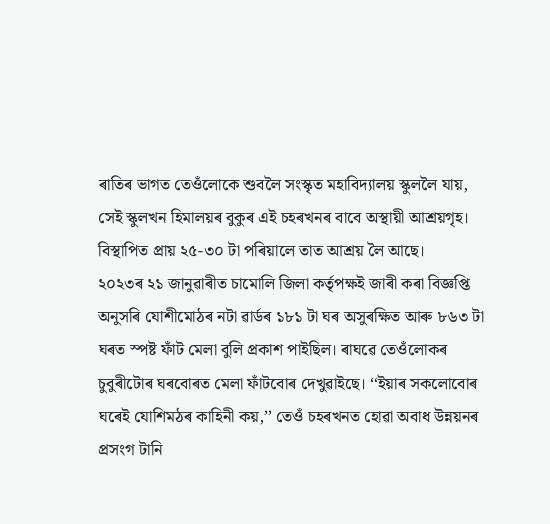ৰাতিৰ ভাগত তেওঁলোকে শুবলৈ সংস্কৃত মহাবিদ্যালয় স্কুললৈ যায়, সেই স্কুলখন হিমালয়ৰ বুকুৰ এই চহৰখনৰ বাবে অস্থায়ী আশ্ৰয়গৃহ। বিস্থাপিত প্ৰায় ২৫-৩০ টা পৰিয়ালে তাত আশ্ৰয় লৈ আছে।
২০২৩ৰ ২১ জানুৱাৰীত চামোলি জিলা কৰ্তৃপক্ষই জাৰী কৰা বিজ্ঞপ্তি অনুসৰি যোশীমোঠৰ নটা ৱাৰ্ডৰ ১৮১ টা ঘৰ অসুৰক্ষিত আৰু ৮৬৩ টা ঘৰত স্পষ্ট ফাঁট মেলা বুলি প্ৰকাশ পাইছিল। ৰাঘৱে তেওঁলোকৰ চুবুৰীটোৰ ঘৰবোৰত মেলা ফাঁটবোৰ দেখুৱাইছে। ‘‘ইয়াৰ সকলোবোৰ ঘৰেই যোশিমঠৰ কাহিনী কয়,’’ তেওঁ চহৰখনত হোৱা অবাধ উন্নয়নৰ প্ৰসংগ টানি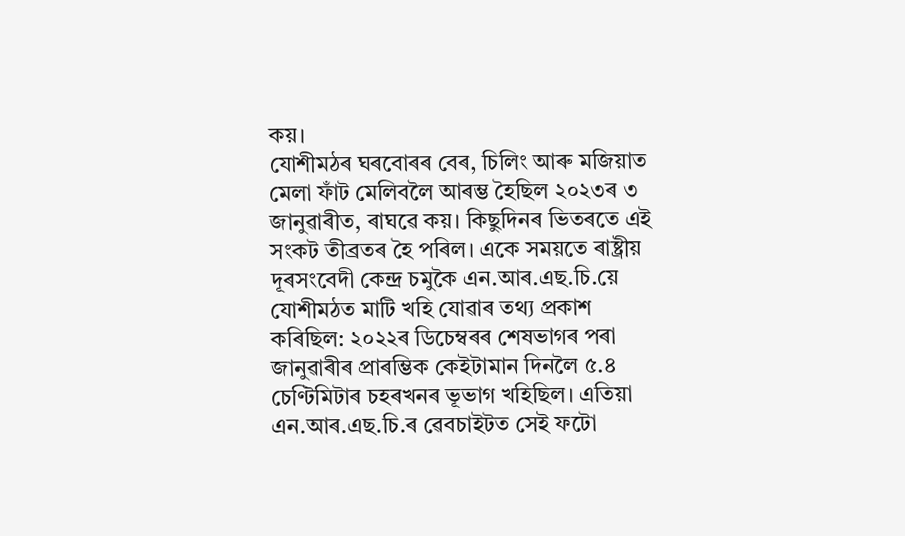কয়।
যোশীমঠৰ ঘৰবোৰৰ বেৰ, চিলিং আৰু মজিয়াত মেলা ফাঁট মেলিবলৈ আৰম্ভ হৈছিল ২০২৩ৰ ৩ জানুৱাৰীত, ৰাঘৱে কয়। কিছুদিনৰ ভিতৰতে এই সংকট তীব্ৰতৰ হৈ পৰিল। একে সময়তে ৰাষ্ট্ৰীয় দূৰসংবেদী কেন্দ্ৰ চমুকৈ এন.আৰ.এছ.চি.য়ে যোশীমঠত মাটি খহি যোৱাৰ তথ্য প্ৰকাশ কৰিছিল: ২০২২ৰ ডিচেম্বৰৰ শেষভাগৰ পৰা জানুৱাৰীৰ প্ৰাৰম্ভিক কেইটামান দিনলৈ ৫.৪ চেণ্টিমিটাৰ চহৰখনৰ ভূভাগ খহিছিল। এতিয়া এন.আৰ.এছ.চি.ৰ ৱেবচাইটত সেই ফটো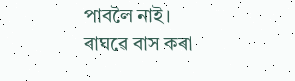পাবলৈ নাই।
ৰাঘৱে বাস কৰা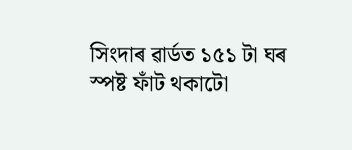সিংদাৰ ৱাৰ্ডত ১৫১ টা ঘৰ স্পষ্ট ফাঁট থকাটো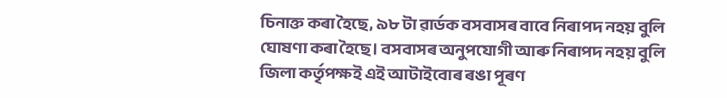চিনাক্ত কৰা হৈছে, ৯৮ টা ৱাৰ্ডক বসবাসৰ বাবে নিৰাপদ নহয় বুলি ঘোষণা কৰা হৈছে। বসবাসৰ অনুপযোগী আৰু নিৰাপদ নহয় বুলি জিলা কৰ্তৃপক্ষই এই আটাইবোৰ ৰঙা পূৰণ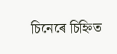চিনেৰে চিহ্নিত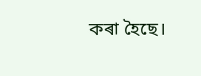কৰা হৈছে।